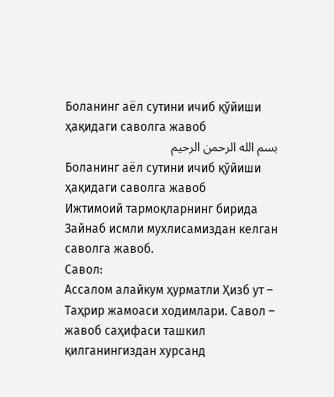Боланинг аёл сутини ичиб қўйиши ҳақидаги саволга жавоб
بسم الله الرحمن الرحيم
Боланинг аёл сутини ичиб қўйиши ҳақидаги саволга жавоб
Ижтимоий тармоқларнинг бирида Зайнаб исмли мухлисамиздан келган саволга жавоб.
Савол:
Ассалом алайкум ҳурматли Ҳизб ут – Таҳрир жамоаси ходимлари. Савол – жавоб саҳифаси ташкил қилганингиздан хурсанд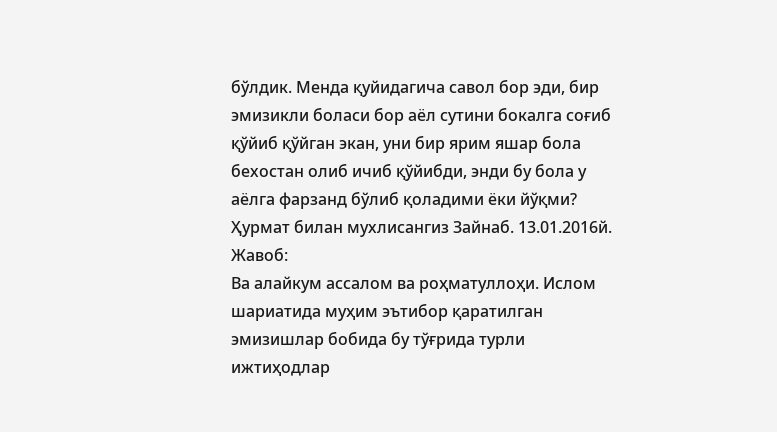бўлдик. Менда қуйидагича савол бор эди, бир эмизикли боласи бор аёл сутини бокалга соғиб қўйиб қўйган экан, уни бир ярим яшар бола бехостан олиб ичиб қўйибди, энди бу бола у аёлга фарзанд бўлиб қоладими ёки йўқми?
Ҳурмат билан мухлисангиз Зайнаб. 13.01.2016й.
Жавоб:
Ва алайкум ассалом ва роҳматуллоҳи. Ислом шариатида муҳим эътибор қаратилган эмизишлар бобида бу тўғрида турли ижтиҳодлар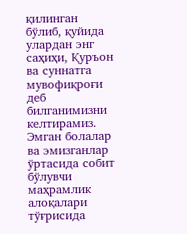қилинган бўлиб, қуйида улардан энг саҳиҳи, Қуръон ва суннатга мувофиқроғи деб билганимизни келтирамиз.
Эмган болалар ва эмизганлар ўртасида собит бўлувчи маҳрамлик алоқалари тўғрисида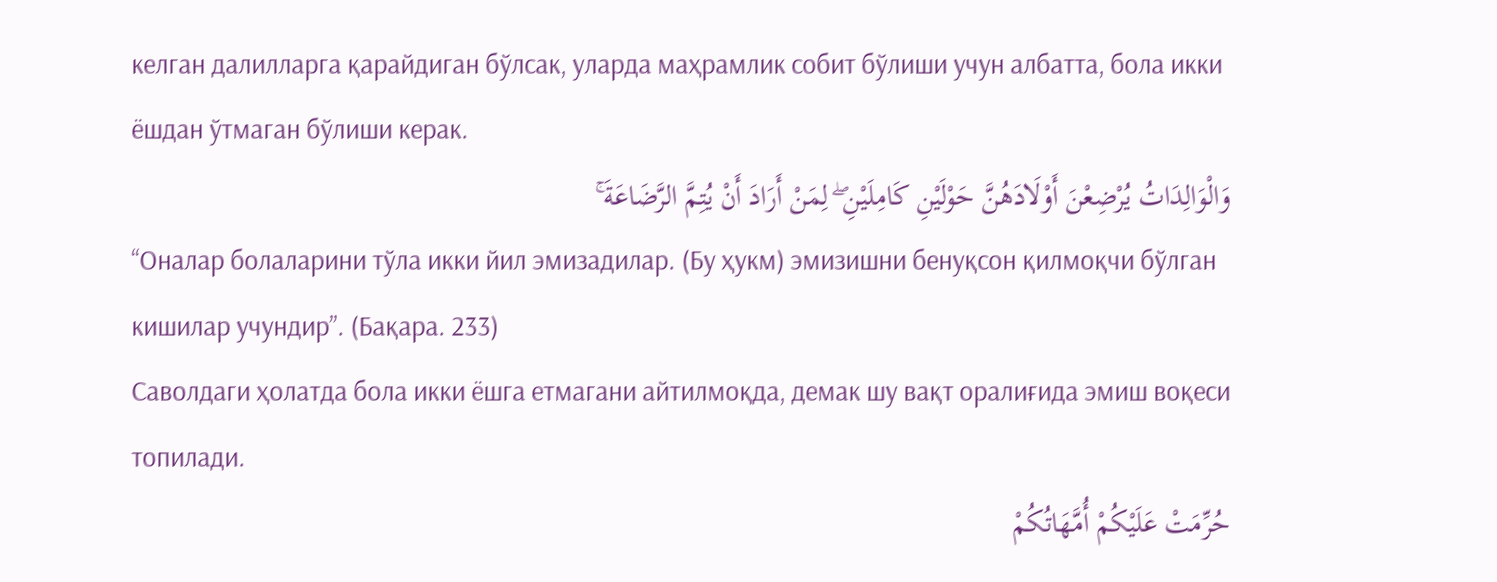келган далилларга қарайдиган бўлсак, уларда маҳрамлик собит бўлиши учун албатта, бола икки ёшдан ўтмаган бўлиши керак.
وَالْوَالِدَاتُ يُرْضِعْنَ أَوْلَادَهُنَّ حَوْلَيْنِ كَامِلَيْنِ ۖ لِمَنْ أَرَادَ أَنْ يُتِمَّ الرَّضَاعَةَ ۚ
“Оналар болаларини тўла икки йил эмизадилар. (Бу ҳукм) эмизишни бенуқсон қилмоқчи бўлган кишилар учундир”. (Бақара. 233)
Саволдаги ҳолатда бола икки ёшга етмагани айтилмоқда, демак шу вақт оралиғида эмиш воқеси топилади.
حُرِّمَتْ عَلَيْكُمْ أُمَّهَاتُكُمْ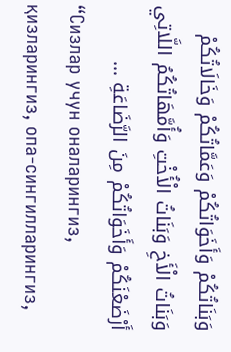وَبَنَاتُكُمْ وَأَخَوَاتُكُمْ وَعَمَّاتُكُمْ وَخَالَاتُكُمْ وَبَنَاتُ الْأَخِ وَبَنَاتُ الْأُخْتِ وَأُمَّهَاتُكُمُ اللَّاتِي أَرْضَعْنَكُمْ وَأَخَوَاتُكُمْ مِنَ الرَّضَاعَةِ …
“Сизлар учун оналарингиз, қизларингиз, опа-сингилларингиз,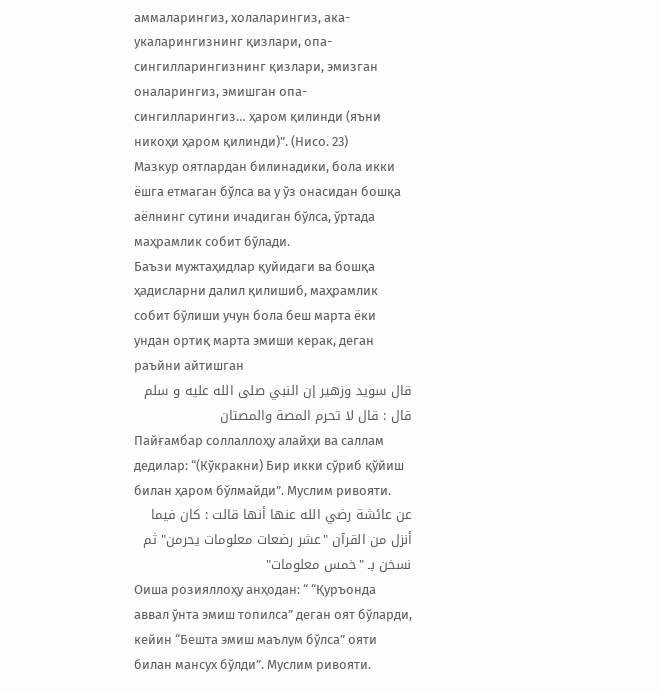аммаларингиз, холаларингиз, ака-укаларингизнинг қизлари, опа-сингилларингизнинг қизлари, эмизган оналарингиз, эмишган опа-сингилларингиз… ҳаром қилинди (яъни никоҳи ҳаром қилинди)”. (Нисо. 23)
Мазкур оятлардан билинадики, бола икки ёшга етмаган бўлса ва у ўз онасидан бошқа аёлнинг сутини ичадиган бўлса, ўртада маҳрамлик собит бўлади.
Баъзи мужтаҳидлар қуйидаги ва бошқа ҳадисларни далил қилишиб, маҳрамлик собит бўлиши учун бола беш марта ёки ундан ортиқ марта эмиши керак, деган раъйни айтишган
قال سويد وزهير إن النبي صلى الله عليه و سلم قال : قال لا تحرم المصة والمصتان
Пайғамбар соллаллоҳу алайҳи ва саллам дедилар: “(Кўкракни) Бир икки сўриб қўйиш билан ҳаром бўлмайди”. Муслим ривояти.
عن عائشة رضي الله عنها أنها قالت : كان فيما أنزل من القرآن "عشر رضعات معلومات يحرمن" ثم نسخن بـ "خمس معلومات"
Оиша розияллоҳу анҳодан: “ “Қуръонда аввал ўнта эмиш топилса” деган оят бўларди, кейин “Бешта эмиш маълум бўлса” ояти билан мансух бўлди”. Муслим ривояти.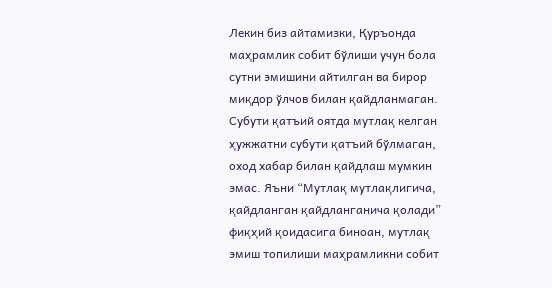Лекин биз айтамизки, Қуръонда маҳрамлик собит бўлиши учун бола сутни эмишини айтилган ва бирор миқдор ўлчов билан қайдланмаган. Субути қатъий оятда мутлақ келган ҳужжатни субути қатъий бўлмаган, оход хабар билан қайдлаш мумкин эмас. Яъни “Мутлақ мутлақлигича, қайдланган қайдланганича қолади” фиқҳий қоидасига биноан, мутлақ эмиш топилиши маҳрамликни собит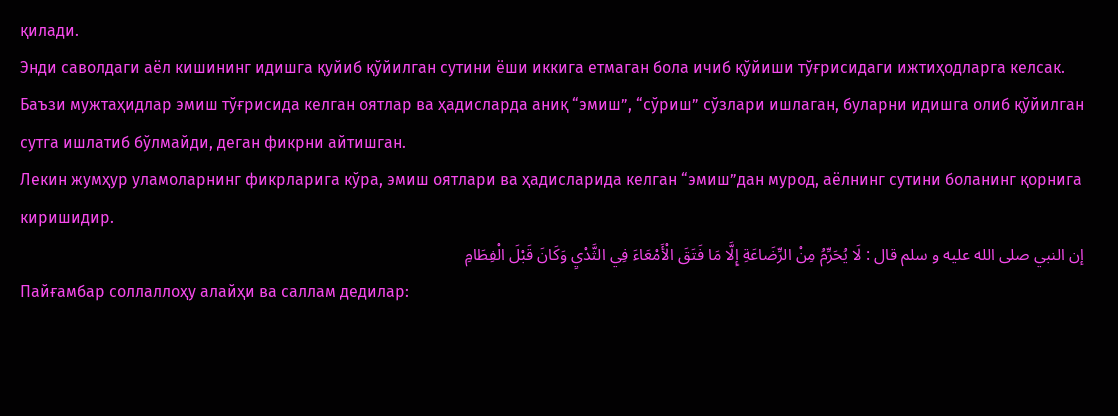қилади.
Энди саволдаги аёл кишининг идишга қуйиб қўйилган сутини ёши иккига етмаган бола ичиб қўйиши тўғрисидаги ижтиҳодларга келсак. Баъзи мужтаҳидлар эмиш тўғрисида келган оятлар ва ҳадисларда аниқ “эмиш”, “сўриш” сўзлари ишлаган, буларни идишга олиб қўйилган сутга ишлатиб бўлмайди, деган фикрни айтишган.
Лекин жумҳур уламоларнинг фикрларига кўра, эмиш оятлари ва ҳадисларида келган “эмиш”дан мурод, аёлнинг сутини боланинг қорнига киришидир.
إن النبي صلى الله عليه و سلم قال : لَا يُحَرِّمُ مِنْ الرِّضَاعَةِ إِلَّا مَا فَتَقَ الْأَمْعَاءَ فِي الثَّدْيِ وَكَانَ قَبْلَ الْفِطَامِ
Пайғамбар соллаллоҳу алайҳи ва саллам дедилар: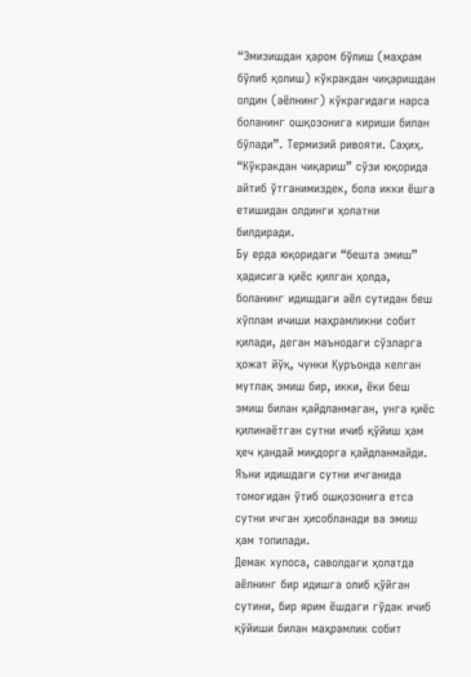“Эмизишдан ҳаром бўлиш (маҳрам бўлиб қолиш) кўкракдан чиқаришдан олдин (аёлнинг) кўкрагидаги нарса боланинг ошқозонига кириши билан бўлади”. Термизий ривояти. Саҳиҳ.
“Кўкракдан чиқариш” сўзи юқорида айтиб ўтганимиздек, бола икки ёшга етишидан олдинги ҳолатни билдиради.
Бу ерда юқоридаги “бешта эмиш” ҳадисига қиёс қилган ҳолда, боланинг идишдаги аёл сутидан беш хўплам ичиши маҳрамликни собит қилади, деган маънодаги сўзларга ҳожат йўқ, чунки Қуръонда келган мутлақ эмиш бир, икки, ёки беш эмиш билан қайдланмаган, унга қиёс қилинаётган сутни ичиб қўйиш ҳам ҳеч қандай миқдорга қайдланмайди. Яъни идишдаги сутни ичганида томоғидан ўтиб ошқозонига етса сутни ичган ҳисобланади ва эмиш ҳам топилади.
Демак хулоса, саволдаги ҳолатда аёлнинг бир идишга олиб қўйган сутини, бир ярим ёшдаги гўдак ичиб қўйиши билан маҳрамлик собит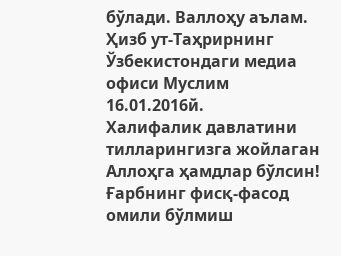бўлади. Валлоҳу аълам.
Ҳизб ут-Таҳрирнинг Ўзбекистондаги медиа офиси Муслим
16.01.2016й.
Халифалик давлатини тилларингизга жойлаган Аллоҳга ҳамдлар бўлсин!
Ғарбнинг фисқ-фасод омили бўлмиш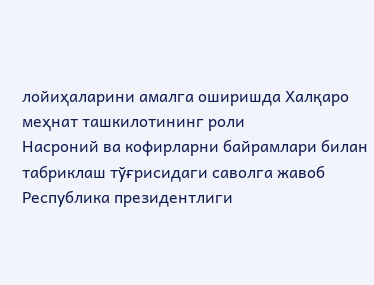лойиҳаларини амалга оширишда Халқаро меҳнат ташкилотининг роли
Насроний ва кофирларни байрамлари билан табриклаш тўғрисидаги саволга жавоб
Республика президентлиги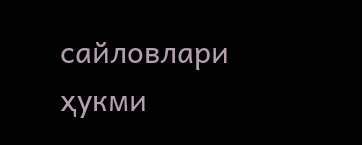сайловлари ҳукми